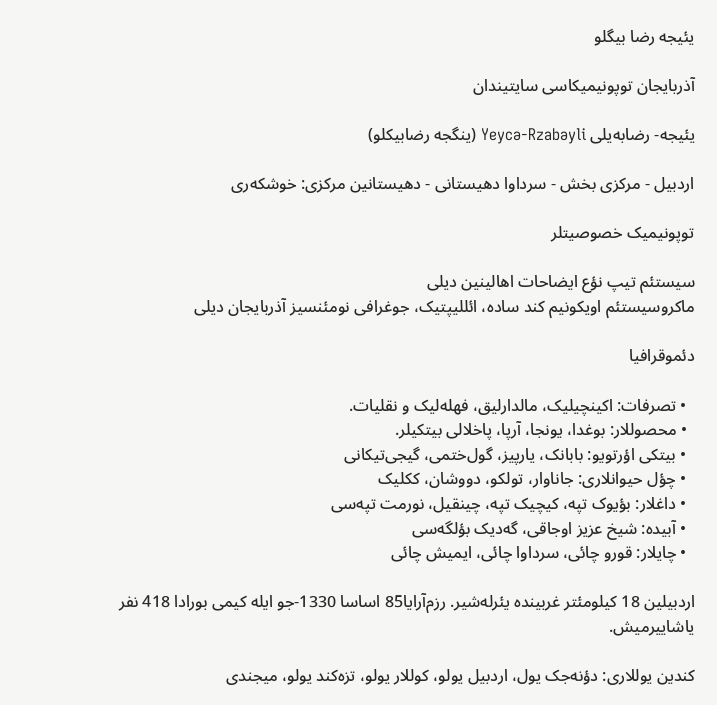یئیجه رضا بیگلو

آذربایجان توپونیمیکاسی سایتیندان

یئیجه- رضابه‌یلی Yeycə-Rzabəyli (ینگجه رضابیکلو)

اردبیل - مرکزی بخش - سرداوا دهیستانی - دهیستانین مرکزی: خوشکه‌ری

توپونیمیک خصوصیتلر

سیستئم تیپ نؤع ایضاحات اهالینین دیلی
ماکروسیستئم اویکونیم کند ساده، ائللیپتیک، جوغرافی نومئنسیز آذربایجان دیلی

دئموقرافیا

  • تصرفات: اکینچیلیک، مالدارلیق، فهله‌لیک و نقلیات.
  • محصوللار: بوغدا، یونجا، آرپا، پاخلالی بیتکیلر.
  • بیتکی اؤرتویو: بابانک، یارپیز، گول‌ختمی، گیجی‌تیکانی
  • چؤل حیوانلاری: جاناوار، تولکو، دووشان، ککلیک
  • داغلار: بؤیوک تپه، کیچیک تپه، چینقیل، نورمت تپه‌سی
  • آبیده: شیخ عزیز اوجاقی، گه‌دیک بؤلگه‌سی
  • چایلار: قورو چائی، سرداوا چائی، ایمیش چائی

اردبیلین 18 کیلومئتر غربینده یئرله‌شیر. رزم‌آرایا85 اساسا 1330-جو ایله کیمی بورادا 418 نفر یاشاییرمیش.

کندین یوللاری: دؤنه‌جک یول، اردبیل یولو، کوللار یولو، تزه‌کند یولو، میجندی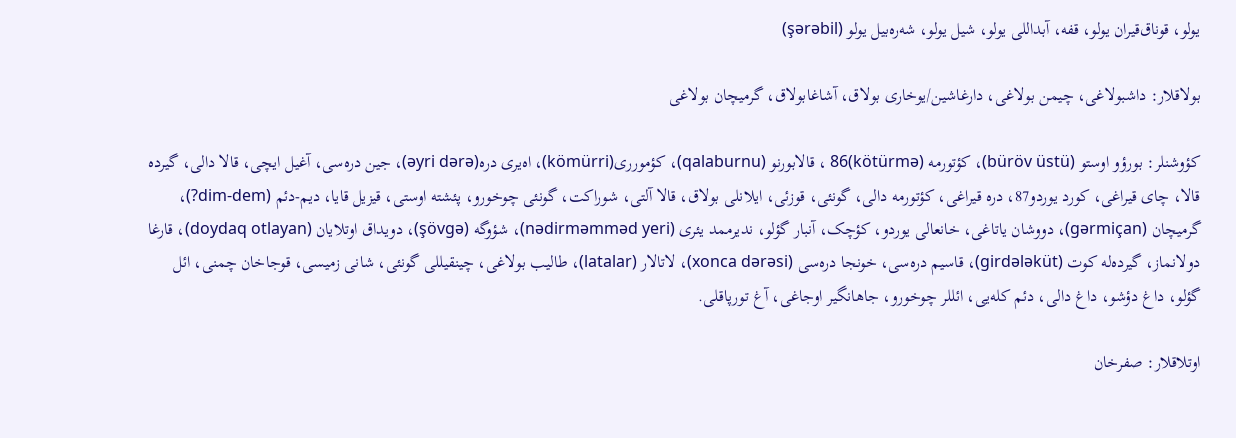یولو، قوناق‌قیران یولو، قفه، آبداللی یولو، شیل یولو، شه‌ره‌بیل یولو (şərəbil)

بولاقلار: داشبولاغی، چیمن بولاغی، دارغاشین/یوخاری بولاق، آشاغابولاق، گرمیچان بولاغی

کؤوشنلر: بورؤو اوستو (büröv üstü)، کؤتورمه (kötürmə)86 ، قالابورنو (qalaburnu)، کؤمورری(kömürri)، اه‌یری دره(əyri dərə)، جین دره‌سی، آغیل ایچی، قالا دالی، گیرده قالا، چای قیراغی، کورد یوردو87، دره قیراغی، کؤتورمه دالی، گونئی، قوزئی، ایلانلی بولاق، قالا آلتی، شوراکت، گونئی چوخورو، پئشته اوستی، قیزیل قایا، دیم-دئم (dim-dem?)، گرمیچان (gərmiçan)، دووشان یاتاغی، خانعالی یوردو، کؤچک، آنبار گؤلو، ندیرممد یئری (nədirməmməd yeri)، شؤوگه (şövgə)، دویداق اوتلایان (doydaq otlayan)، قارغا دولانماز، گیرده‌له کوت (girdələküt)، قاسیم دره‌سی، خونجا دره‌سی (xonca dərəsi)، لاتالار (latalar)، طالیب بولاغی، چینقیللی گونئی، شانی زمیسی، قوجاخان چمنی، ائل گؤلو، داغ دؤشو، داغ دالی، دئم کله‌یی، ائللر چوخورو، جاهانگیر اوجاغی، آغ تورپاقلی.

اوتلاقلار: صفرخان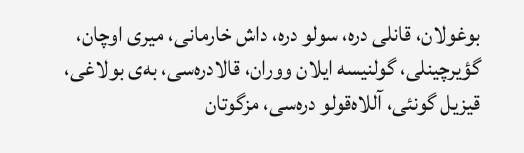بوغولان، قانلی دره، سولو دره، داش خارمانی، میری اوچان، گؤیرچینلی، گولنیسه ایلان ووران، قالادره‌سی، به‌ی بولاغی، قیزیل گونئی، آللاه‌قولو دره‌سی، مزگوتان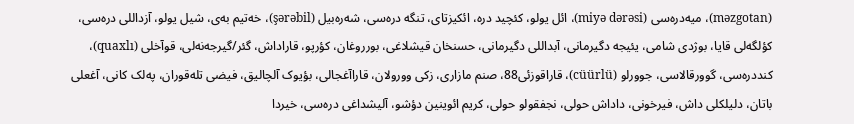(məzgotan)، میه‌دره‌سی (miyə dərəsi)، ائل یولو، کئچید دره، ائکیزتای، تنگه دره‌سی، شه‌ره‌بیل (şərəbil)، خه‌تیم به‌ی، شیل یولو، آزداللی دره‌سی، کؤلگه‌لی قایا، بوژدی شامی، یئیجه دگیرمانی، آبداللی دگیرمانی، حسنخان قیشلاغی، بورروغان، کؤرپو، قاراداش، گئر/گیرجه‌نه‌لی، قوآخلی (quaxlı)، کنددره‌سی، گوورقالاسی، جوورلو (cüürlü)، قاراقوزئی88، صنم مازاری، زکی وورولان، قاراآغجالی، بؤیوک آلچالیق، فیضی تله‌قوران، په‌لک کانی، آغعلی باتان، دلیلکلی داش، فیرخونی، داداش حولی، نجفقولو حولی، کریم ائوینین دؤشو، آلیشداغی دره‌سی، خیردا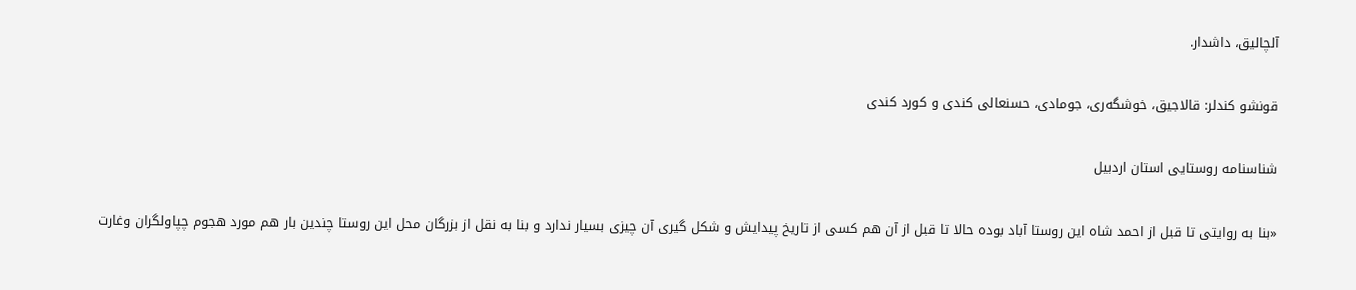آلچالیق، داشدار.

قونشو کندلر: قالاجیق، خوشگه‌ری، جومادی، حسنعالی کندی و کورد کندی

شناسنامه روستایی استان اردبیل

«بنا به روایتی تا قبل از احمد شاه این روستا آباد بوده حالا تا قبل از آن هم کسی از تاریخ پیدایش و شکل گیری آن چیزی بسیار ندارد و بنا به نقل از بزرگان محل این روستا چندین بار هم مورد هجوم چپاولگران وغارت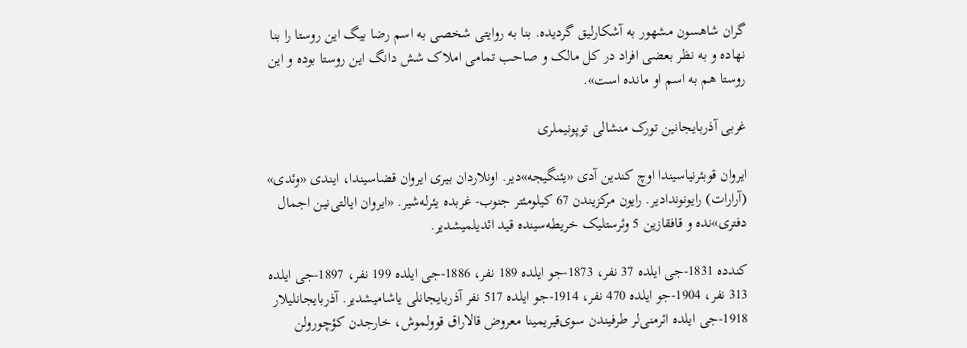گران شاهسون مشهور به آشکارلیق گردیده. بنا به روایتی شخصی به اسم رضا بیگ این روستا را بنا نهاده و به نظر بعضی افراد در کل مالک و صاحب تمامی املاک شش دانگ این روستا بوده و این روستا هم به اسم او مانده است».

غربی آذربایجانین تورک منشالی توپونیملری

ایروان قوبئرنیاسیندا اوچ کندین آدی «یئنگیجه»دیر. اونلاردان بیری ایروان قضاسیندا، ایندی «وئدی» (آرارات) رایونوندادیر. رایون مرکزیندن 67 کیلومئتر جنوب- غربده یئرله‌شیر. «ایروان ایالتی‌نین اجمال دفتری»نده و قافقازین 5 وئرستلیک خریطه‌سینده قید ائدیلمیشدیر.

کندده 1831-جی ایلده 37 نفر، 1873-جو ایلده 189 نفر، 1886-جی ایلده 199 نفر، 1897-جی ایلده 313 نفر، 1904-جو ایلده 470 نفر، 1914-جو ایلده 517 نفر آذربایجانلی یاشامیشدیر. آذربایجانلیلار 1918-جی ایلده ائرمنی‌لر طرفیندن سوی‌قیریمینا معروض قالاراق قوولموش، خارجدن کؤچورولن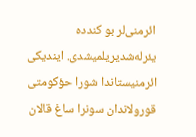ائرمنی‌لر بو کندده یئرله‌شدیریلمیشدی. ایندیکی ائرمنیستاندا شورا حؤکومتی قورولاندان سونرا ساغ قالان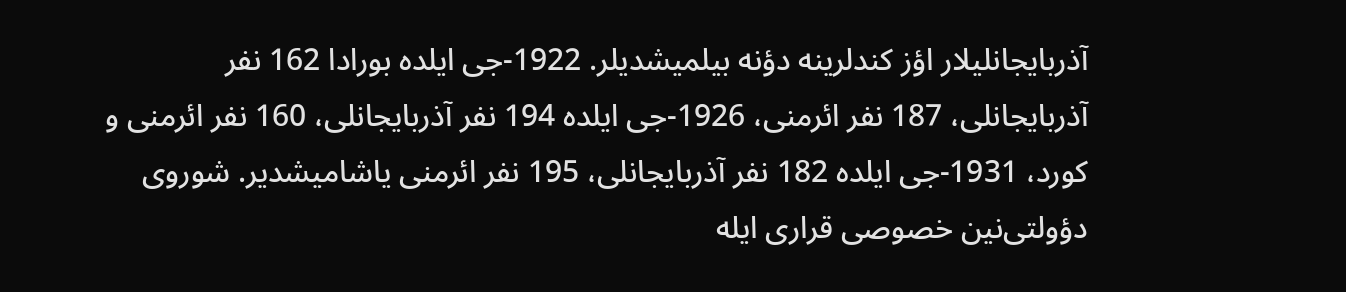آذربایجانلیلار اؤز کندلرینه دؤنه بیلمیشدیلر. 1922-جی ایلده بورادا 162 نفر آذربایجانلی، 187 نفر ائرمنی، 1926-جی ایلده 194 نفر آذربایجانلی، 160 نفر ائرمنی و کورد، 1931-جی ایلده 182 نفر آذربایجانلی، 195 نفر ائرمنی یاشامیشدیر. شوروی دؤولتی‌نین خصوصی قراری ایله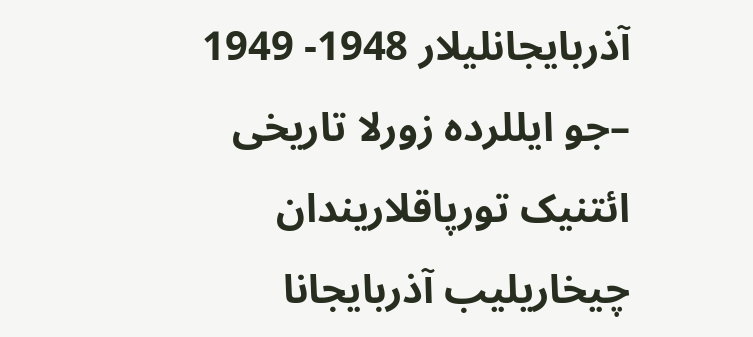آذربایجانلیلار 1948- 1949 –جو ایللرده زورلا تاریخی ائتنیک تورپاقلاریندان چیخاریلیب آذربایجانا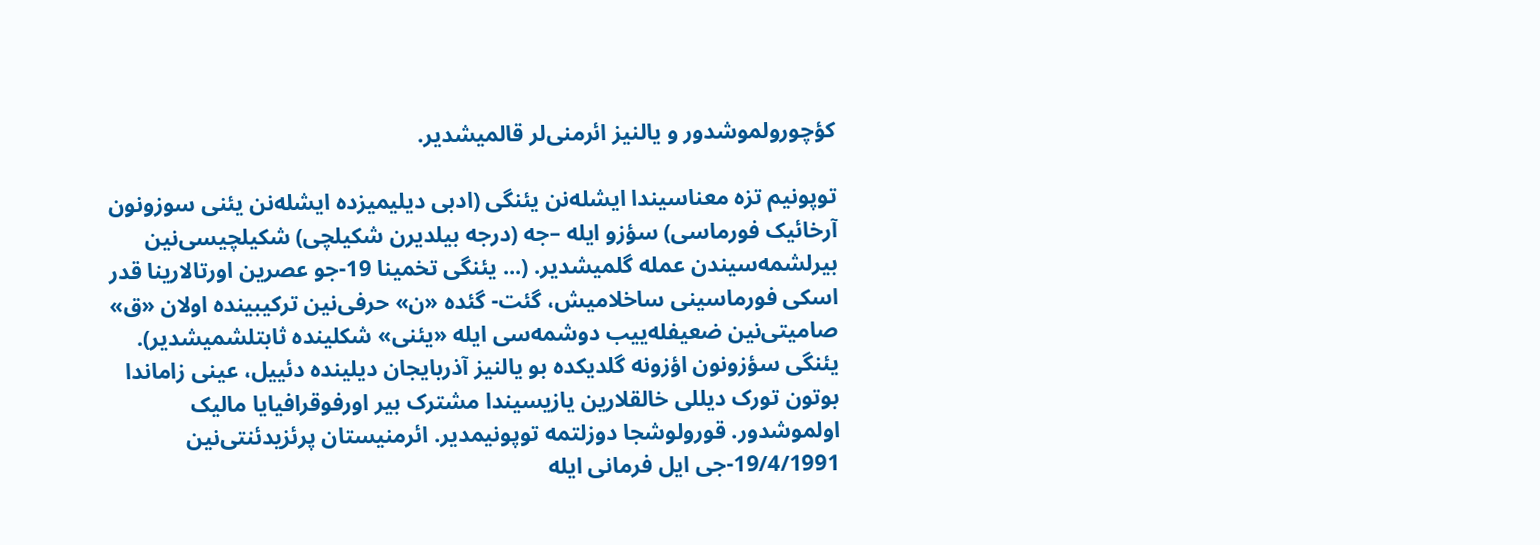کؤچورولموشدور و یالنیز ائرمنی‌لر قالمیشدیر.

توپونیم تزه معناسیندا ایشله‌نن یئنگی (ادبی دیلیمیزده ایشله‌نن یئنی سوزونون آرخائیک فورماسی) سؤزو ایله –جه (درجه بیلدیرن شکیلچی) شکیلچیسی‌نین بیرلشمه‌سیندن عمله گلمیشدیر. (... یئنگی تخمینا 19-جو عصرین اورتالارینا قدر اسکی فورماسینی ساخلامیش، گئت- گئده «ن» حرفی‌نین ترکیبینده اولان «ق» صامیتی‌نین ضعیفله‌ییب دوشمه‌سی ایله «یئنی» شکلینده ثابتلشمیشدیر). یئنگی سؤزونون اؤزونه گلدیکده بو یالنیز آذربایجان دیلینده دئییل، عینی زاماندا بوتون تورک دیللی خالقلارین یازیسیندا مشترک بیر اورفوقرافیایا مالیک اولموشدور. قورولوشجا دوزلتمه توپونیمدیر. ائرمنیستان پرئزیدئنتی‌نین 19/4/1991-جی ایل فرمانی ایله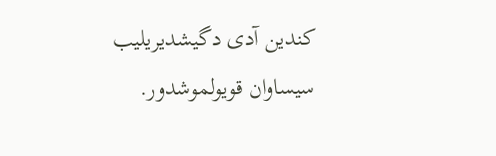کندین آدی دگیشدیریلیب سیساوان قویولموشدور.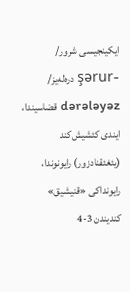ایکینجیسی شرور/ -şərur دره‌له‌یز/ dərələyəz قضاسیندا، ایندی کئشیش‌کند (یئغئقنادزور) رایونوندا، رایونداکی «قنیشیق» کندیندن 3-4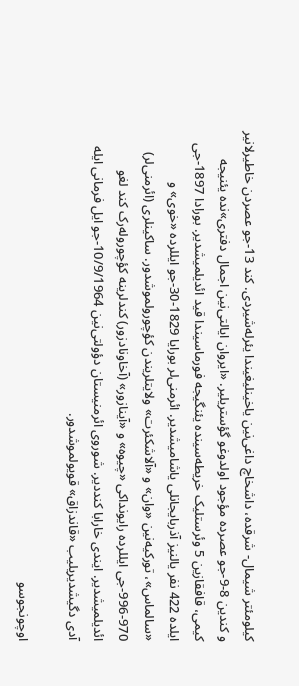کیلومئتر شیمال- شرقده، داشخاچ داغی‌نین یاخینلیغیندا یئرله‌شیردی. کند 13-جو عصردن خاطیرلانیر و کندین 8-9-جو عصرده مؤجود اولدوغو گؤستریلیر. «ایروان ایالتی‌نین اجمال دفتری»نده یئنیجه کیمی، قافقازین 5 وئرستلیک خریطه‌سینده یئنگیجه فورماسیندا قید ائدیلمیشدیر. بورادا 1897-جی ایلده 422 نفر یالنیز آذربایجانلی یاشامیشدیر. ائرمنی‌لر بورایا 1829-30-جو ایللرده «خوی» و «سالماس»، تورکیه‌نین «وان» و «آلاشکئرت» ولایتلریندن کؤچورولموشدور. ساکینلری (ائرمنی‌لر) 970-996-جی ایللرده رایونداکی «چیوه» و «آینازور» (آخاونادزور) کندلرینه کؤچوروله‌رک کند لغو ائدیلمیشدیر. ایندی خارابا کنددیر. شوروی ائرمنیستان دؤولتی‌نین 10/9/1964-جو ایل فرمانی ایله آدی دگیشدیریلیب «قاندزاق» قویولموشدور.

اوچونجوسو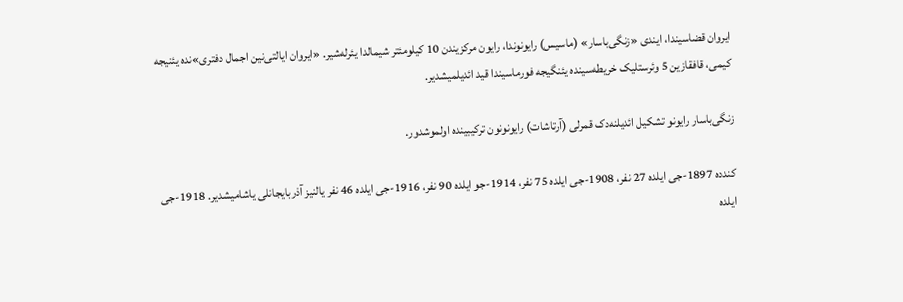ایروان قضاسیندا، ایندی «زنگی‌باسار» (ماسیس) رایونوندا، رایون مرکزیندن 10 کیلومئتر شیمالدا یئرله‌شیر. «ایروان ایالتی‌نین اجمال دفتری»نده یئنیجه کیمی، قافقازین 5 وئرستلیک خریطه‌سینده یئنگیجه فورماسیندا قید ائدیلمیشدیر.

زنگی‌باسار رایونو تشکیل ائدیلنه‌دک قمرلی (آرتاشات) رایونونون ترکیبینده اولموشدور.

کندده 1897-جی ایلده 27 نفر، 1908-جی ایلده 75 نفر، 1914-جو ایلده 90 نفر، 1916-جی ایلده 46 نفر یالنیز آذربایجانلی یاشامیشدیر. 1918-جی ایلده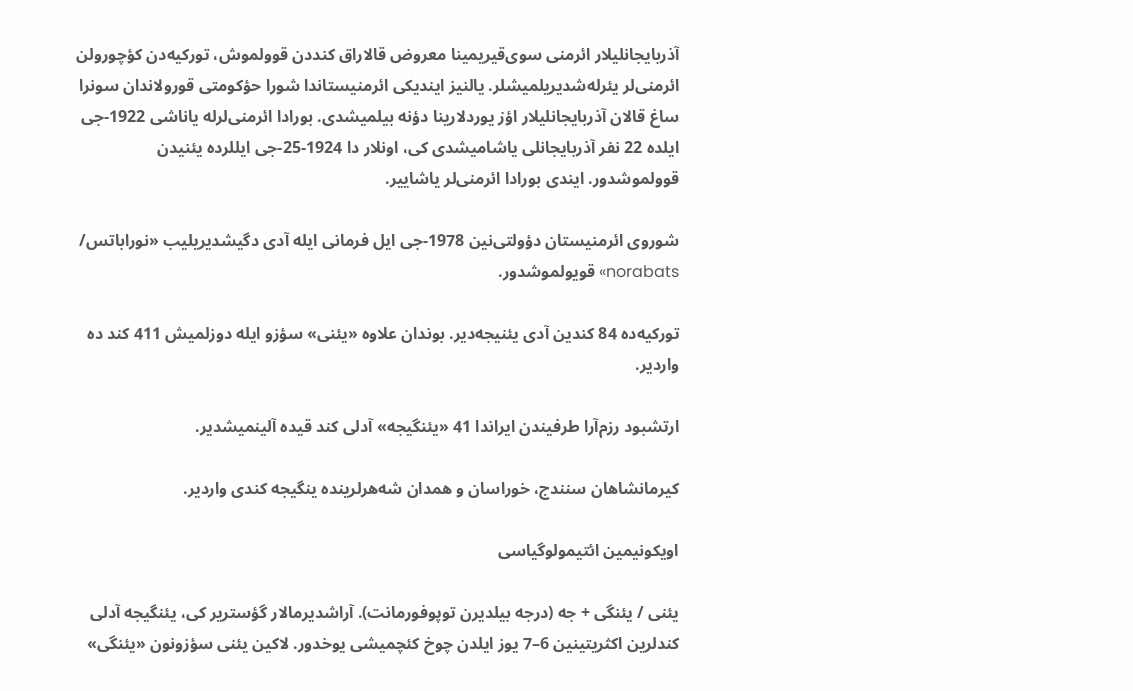آذربایجانلیلار ائرمنی سوی‌قیریمینا معروض قالاراق کنددن قوولموش، تورکیه‌دن کؤچورولن ائرمنی‌لر یئرله‌شدیریلمیشلر. یالنیز ایندیکی ائرمنیستاندا شورا حؤکومتی قورولاندان سونرا ساغ قالان آذربایجانلیلار اؤز یوردلارینا دؤنه بیلمیشدی. بورادا ائرمنی‌لرله یاناشی 1922-جی ایلده 22 نفر آذربایجانلی یاشامیشدی کی، اونلار دا 1924-25-جی ایللرده یئنیدن قوولموشدور. ایندی بورادا ائرمنی‌لر یاشاییر.

شوروی ائرمنیستان دؤولتی‌نین 1978-جی ایل فرمانی ایله آدی دگیشدیریلیب «نوراباتس/ norabats» قویولموشدور.

تورکیه‌ده 84 کندین آدی یئنیجه‌دیر. بوندان علاوه «یئنی» سؤزو ایله دوزلمیش 411 کند ده واردیر.

ارتشبود رزم‌آرا طرفیندن ایراندا 41 «یئنگیجه» آدلی کند قیده آلینمیشدیر.

کیرمانشاهان سنندج، خوراسان و همدان شه‌هرلرینده ینگیجه کندی واردیر.

اویکونیمین ائتیمولوگیاسی

یئنی / یئنگی + جه (درجه بیلدیرن توپوفورمانت). آراشدیرمالار گؤستریر کی، یئنگیجه آدلی کندلرین اکثریتینین 6–7 یوز ایلدن چوخ کئچمیشی یوخدور. لاکین یئنی سؤزونون «یئنگی»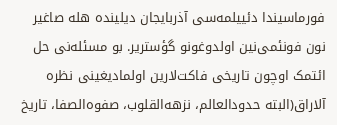فورماسیندا دئییلمه‌سی آذربایجان دیلینده هله صاغیر نون فونئمی‌نین اولدوغونو گؤستریر. بو مسئله‌نی حل ائتمک اوچون تاریخی فاکت‌لارین اولمادیغینی نظره آلاراق(البته حدودالعالم، نزهه‌القلوب، صفوه‌الصفا، تاریخ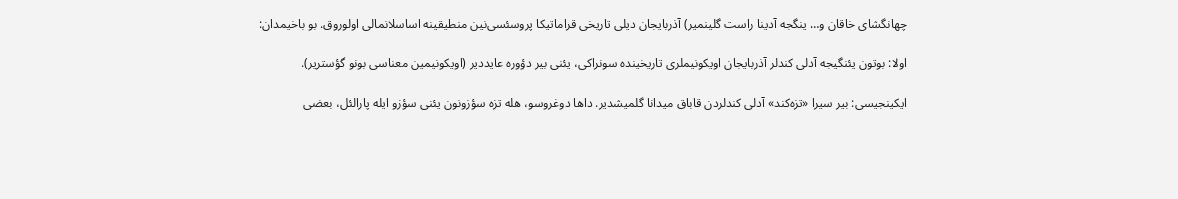چهانگشای خاقان و… ینگجه آدینا راست گلینمیر) آذربایجان دیلی‌ تاریخی قراماتیکا پروسئسی‌نین منطیقینه اساسلانمالی اولوروق. بو باخیمدان:

اولا: بوتون یئنگیجه آدلی کندلر آذربایجان اویکونیملری تاریخینده سونراکی، یئنی بیر دؤوره عایددیر (اویکونیمین معناسی بونو گؤستریر).

ایکینجیسی: بیر سیرا «تزه‌کند» آدلی کندلردن قاباق میدانا گلمیشدیر. داها دوغروسو، هله تزه سؤزونون یئنی سؤزو ایله پارالئل، بعضی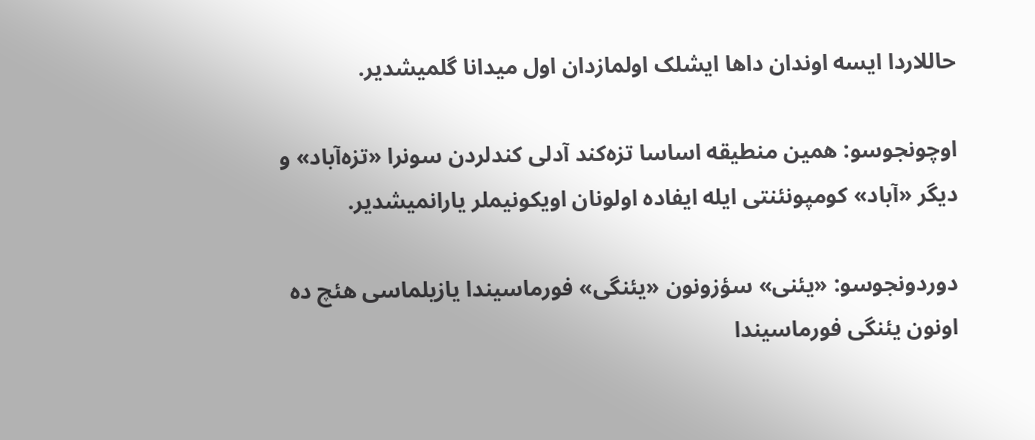حاللاردا ایسه اوندان داها ایشلک اولمازدان اول میدانا گلمیشدیر.

اوچونجوسو: همین منطیقه اساسا تزه‌کند آدلی کندلردن سونرا «تزه‌آباد» و دیگر «آباد» کومپونئنتی ایله ایفاده اولونان اویکونیملر یارانمیشدیر.

دوردونجوسو: «یئنی» سؤزونون «یئنگی» فورماسیندا یازیلماسی هئچ ده اونون یئنگی فورماسیندا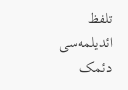تلفظ ائدیلمه‌سی دئمک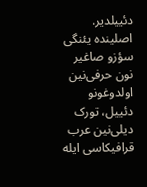دئییلدیر. اصلینده یئنگی سؤزو صاغیر نون حرفی‌نین اولدوغونو دئییل، تورک دیلی‌نین عرب قرافیکاسی ایله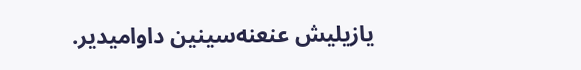یازیلیش عنعنه‌سینین داوامیدیر.